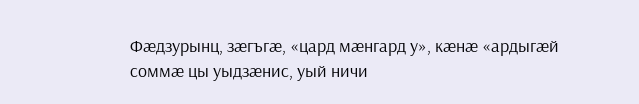Фæдзурынц, зæгъгæ, «цард мæнгард у», кæнæ «ардыгæй соммæ цы уыдзæнис, уый ничи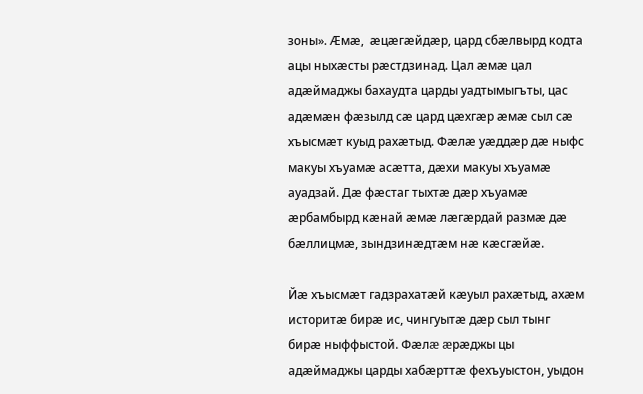зоны». Æмæ,  æцæгæйдæр, цард сбæлвырд кодта ацы ныхæсты рæстдзинад. Цал æмæ цал адæймаджы бахаудта царды уадтымыгъты, цас адæмæн фæзылд сæ цард цæхгæр æмæ сыл сæ хъысмæт куыд рахæтыд. Фæлæ уæддæр дæ ныфс макуы хъуамæ асæтта, дæхи макуы хъуамæ ауадзай. Дæ фæстаг тыхтæ дæр хъуамæ æрбамбырд кæнай æмæ лæгæрдай размæ дæ бæллицмæ, зындзинæдтæм нæ кæсгæйæ.

Йæ хъысмæт гадзрахатæй кæуыл рахæтыд, ахæм историтæ бирæ ис, чингуытæ дæр сыл тынг бирæ ныффыстой. Фæлæ æрæджы цы адæймаджы царды хабæрттæ фехъуыстон, уыдон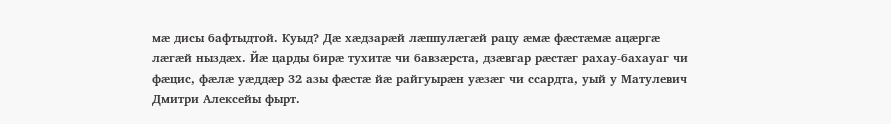мæ дисы бафтыдтой. Куыд? Дæ хæдзарæй лæппулæгæй рацу æмæ фæстæмæ ацæргæ лæгæй ныздæх. Йæ царды бирæ тухитæ чи бавзæрста, дзæвгар рæстæг рахау-бахауаг чи фæцис, фæлæ уæддæр 32 азы фæстæ йæ райгуырæн уæзæг чи ссардта, уый у Матулевич Дмитри Алексейы фырт.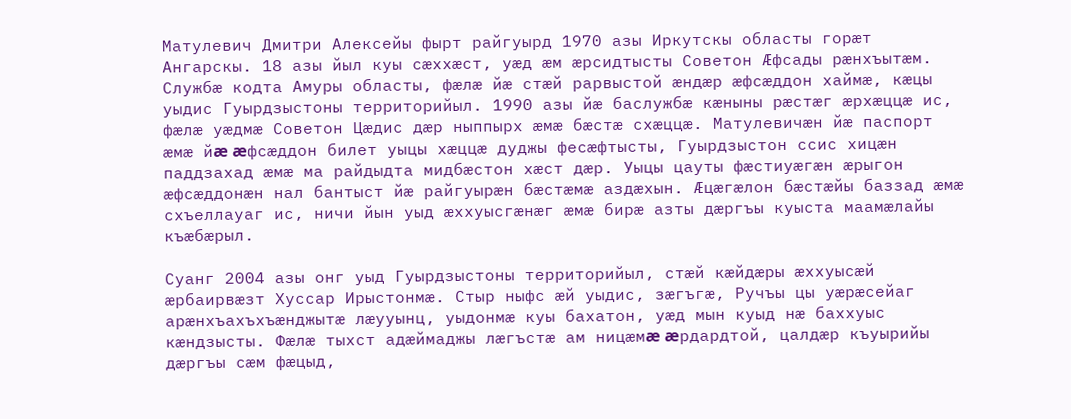Матулевич Дмитри Алексейы фырт райгуырд 1970 азы Иркутскы областы горæт Ангарскы. 18 азы йыл куы сæххæст, уæд æм æрсидтысты Советон Æфсады рæнхъытæм. Службæ кодта Амуры областы, фæлæ йæ стæй рарвыстой æндæр æфсæддон хаймæ, кæцы уыдис Гуырдзыстоны территорийыл. 1990 азы йæ баслужбæ кæныны рæстæг æрхæццæ ис, фæлæ уæдмæ Советон Цæдис дæр ныппырх æмæ бæстæ схæццæ. Матулевичæн йæ паспорт æмæ йæ æфсæддон билет уыцы хæццæ дуджы фесæфтысты, Гуырдзыстон ссис хицæн паддзахад æмæ ма райдыдта мидбæстон хæст дæр. Уыцы цауты фæстиуæгæн æрыгон æфсæддонæн нал бантыст йæ райгуырæн бæстæмæ аздæхын. Ӕцæгæлон бæстæйы баззад æмæ схъеллауаг ис, ничи йын уыд æххуысгæнæг æмæ бирæ азты дæргъы куыста маамæлайы къæбæрыл.

Суанг 2004 азы онг уыд Гуырдзыстоны территорийыл, стæй кæйдæры æххуысæй æрбаирвæзт Хуссар Ирыстонмæ. Стыр ныфс æй уыдис, зæгъгæ, Ручъы цы уæрæсейаг арæнхъахъхъæнджытæ лæууынц, уыдонмæ куы бахатон, уæд мын куыд нæ баххуыс кæндзысты. Фæлæ тыхст адæймаджы лæгъстæ ам ницæмæ æрдардтой, цалдæр къуырийы дæргъы сæм фæцыд,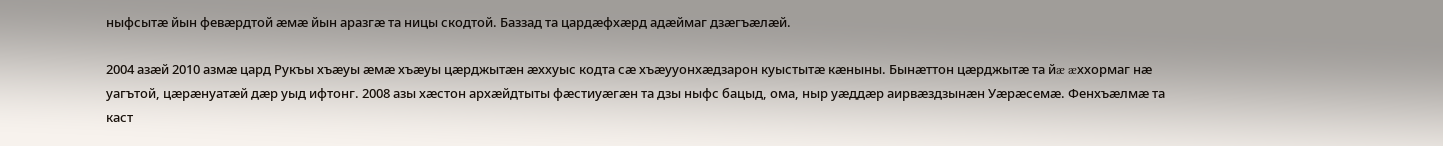ныфсытæ йын февæрдтой æмæ йын аразгæ та ницы скодтой. Баззад та цардæфхæрд адæймаг дзæгъæлæй.

2004 азæй 2010 азмæ цард Рукъы хъæуы æмæ хъæуы цæрджытæн æххуыс кодта сæ хъæууонхæдзарон куыстытæ кæныны. Бынæттон цæрджытæ та йæ æххормаг нæ уагътой, цæрæнуатæй дæр уыд ифтонг. 2008 азы хæстон архæйдтыты фæстиуæгæн та дзы ныфс бацыд, ома, ныр уæддæр аирвæздзынæн Уæрæсемæ. Фенхъæлмæ та каст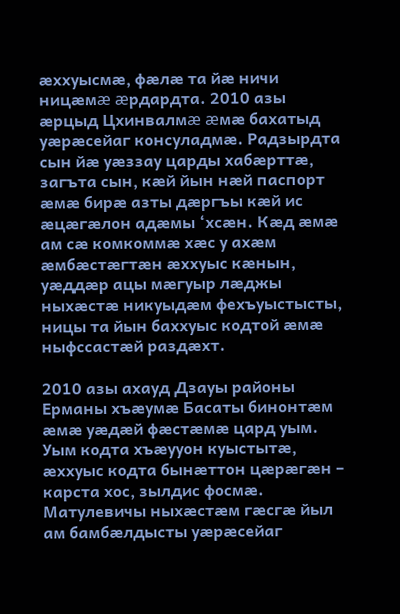æххуысмæ, фæлæ та йæ ничи ницæмæ æрдардта. 2010 азы æрцыд Цхинвалмæ æмæ бахатыд уæрæсейаг консуладмæ. Радзырдта сын йæ уæззау царды хабæрттæ, загъта сын, кæй йын нæй паспорт æмæ бирæ азты дæргъы кæй ис æцæгæлон адæмы ‘хсæн. Кæд æмæ ам сæ комкоммæ хæс у ахæм æмбæстæгтæн æххуыс кæнын, уæддæр ацы мæгуыр лæджы ныхæстæ никуыдæм фехъуыстысты, ницы та йын баххуыс кодтой æмæ ныфссастæй раздæхт.

2010 азы ахауд Дзауы районы Ерманы хъæумæ Басаты бинонтæм æмæ уæдæй фæстæмæ цард уым. Уым кодта хъæууон куыстытæ, æххуыс кодта бынæттон цæрæгæн – карста хос, зылдис фосмæ. Матулевичы ныхæстæм гæсгæ йыл ам бамбæлдысты уæрæсейаг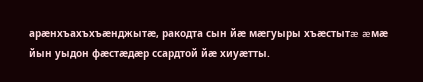арæнхъахъхъæнджытæ, ракодта сын йæ мæгуыры хъæстытæ æмæ йын уыдон фæстæдæр ссардтой йæ хиуæтты.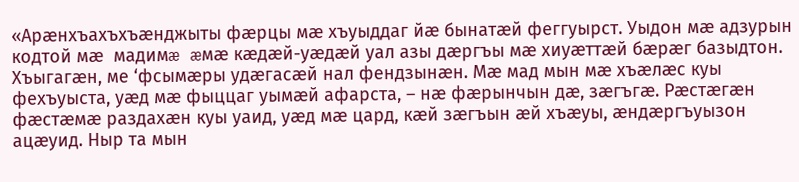«Арæнхъахъхъæнджыты фæрцы мæ хъуыддаг йæ бынатæй феггуырст. Уыдон мæ адзурын кодтой мæ  мадимæ æмæ кæдæй-уæдæй уал азы дæргъы мæ хиуæттæй бæрæг базыдтон. Хъыгагæн, ме ‘фсымæры удæгасæй нал фендзынæн. Мæ мад мын мæ хъæлæс куы фехъуыста, уæд мæ фыццаг уымæй афарста, – нæ фæрынчын дæ, зæгъгæ. Рæстæгæн фæстæмæ раздахæн куы уаид, уæд мæ цард, кæй зæгъын æй хъæуы, æндæргъуызон ацæуид. Ныр та мын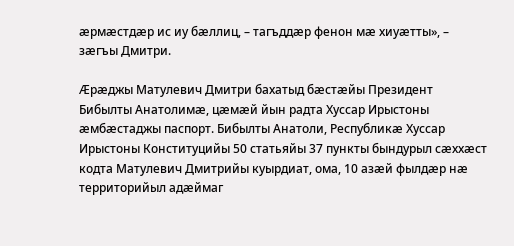æрмæстдæр ис иу бæллиц, – тагъддæр фенон мæ хиуæтты», – зæгъы Дмитри.

Ӕрæджы Матулевич Дмитри бахатыд бæстæйы Президент Бибылты Анатолимæ, цæмæй йын радта Хуссар Ирыстоны æмбæстаджы паспорт. Бибылты Анатоли, Республикæ Хуссар Ирыстоны Конституцийы 50 статьяйы 37 пункты бындурыл сæххæст кодта Матулевич Дмитрийы куырдиат, ома, 10 азæй фылдæр нæ территорийыл адæймаг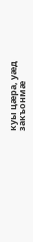куы цæра, уæд закъонмæ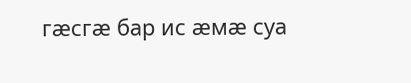гæсгæ бар ис æмæ суа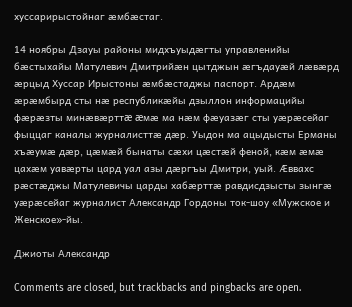хуссарирыстойнаг æмбæстаг.

14 ноябры Дзауы районы мидхъуыдæгты управленийы бæстыхайы Матулевич Дмитрийæн цытджын æгъдауæй лæвæрд æрцыд Хуссар Ирыстоны æмбæстаджы паспорт. Ардæм æрæмбырд сты нæ республикæйы дзыллон информацийы фæрæзты минæвæрттæ æмæ ма нæм фæуазæг сты уæрæсейаг фыццаг каналы журналисттæ дæр. Уыдон ма ацыдысты Ерманы хъæумæ дæр, цæмæй бынаты сæхи цæстæй феной, кæм æмæ цахæм уавæрты цард уал азы дæргъы Дмитри, уый. Æввахс рæстæджы Матулевичы царды хабæрттæ равдисдзысты зынгæ уæрæсейаг журналист Александр Гордоны ток-шоу «Мужское и Женское»-йы.

Джиоты Александр

Comments are closed, but trackbacks and pingbacks are open.